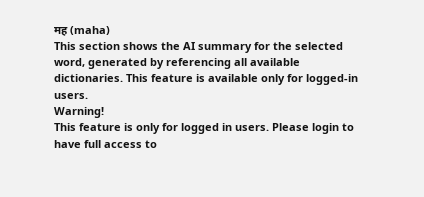मह (maha)
This section shows the AI summary for the selected word, generated by referencing all available dictionaries. This feature is available only for logged-in users.
Warning!
This feature is only for logged in users. Please login to have full access to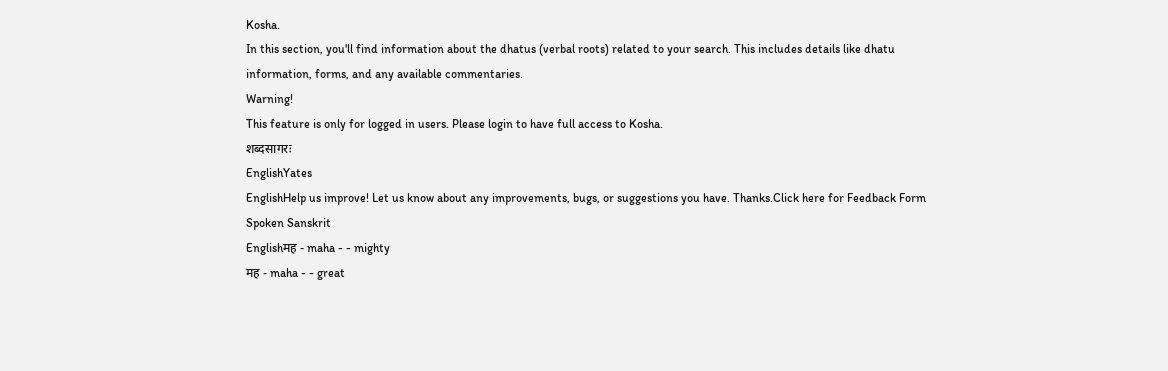Kosha.
In this section, you'll find information about the dhatus (verbal roots) related to your search. This includes details like dhatu information, forms, and any available commentaries.
Warning!
This feature is only for logged in users. Please login to have full access to Kosha.
शब्दसागरः
EnglishYates
EnglishHelp us improve! Let us know about any improvements, bugs, or suggestions you have. Thanks.Click here for Feedback Form
Spoken Sanskrit
Englishमह - maha - - mighty
मह - maha - - great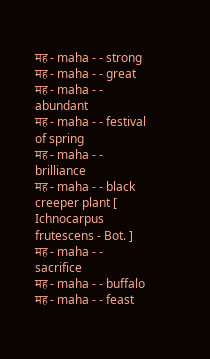मह - maha - - strong
मह - maha - - great
मह - maha - - abundant
मह - maha - - festival of spring
मह - maha - - brilliance
मह - maha - - black creeper plant [ Ichnocarpus frutescens - Bot. ]
मह - maha - - sacrifice
मह - maha - - buffalo
मह - maha - - feast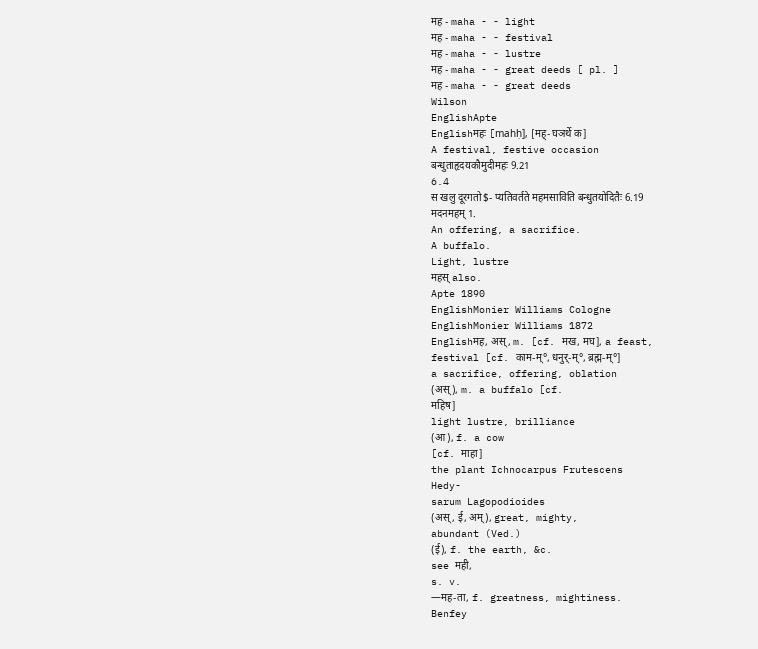मह - maha - - light
मह - maha - - festival
मह - maha - - lustre
मह - maha - - great deeds [ pl. ]
मह - maha - - great deeds
Wilson
EnglishApte
Englishमहः [mahḥ], [मह्-घञर्थे क]
A festival, festive occasion
बन्धुताहृदयकौमुदीमहः 9.21
6.4
स खलु दूरगतो$- प्यतिवर्तते महमसाविति बन्धुतयोदितैः 6.19
मदनमहम् 1.
An offering, a sacrifice.
A buffalo.
Light, lustre
महस् also.
Apte 1890
EnglishMonier Williams Cologne
EnglishMonier Williams 1872
Englishमह, अस्, m. [cf. मख, मघ], a feast,
festival [cf. काम-म्°, धनुर्-म्°, ब्रह्म-म्°]
a sacrifice, offering, oblation
(अस्), m. a buffalo [cf.
महिष]
light lustre, brilliance
(आ), f. a cow
[cf. माहा]
the plant Ichnocarpus Frutescens
Hedy-
sarum Lagopodioides
(अस्, ई, अम्), great, mighty,
abundant (Ved.)
(ई), f. the earth, &c.
see मही,
s. v.
—मह-ता, f. greatness, mightiness.
Benfey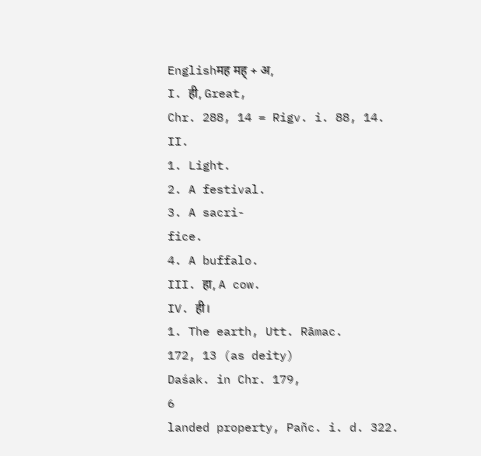Englishमह मह् + अ,
I. ही, Great,
Chr. 288, 14 = Rigv. i. 88, 14.
II.
1. Light.
2. A festival.
3. A sacri-
fice.
4. A buffalo.
III. हा, A cow.
IV. ही।
1. The earth, Utt. Rāmac.
172, 13 (as deity)
Daśak. in Chr. 179,
6
landed property, Pañc. i. d. 322.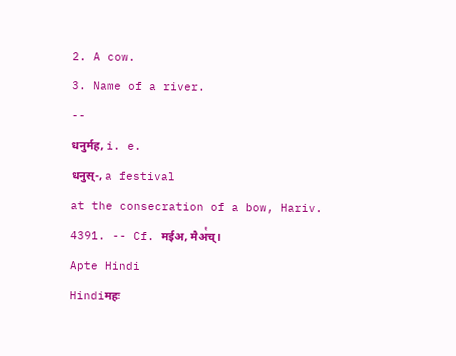2. A cow.
3. Name of a river.
--
धनुर्मह, i. e.
धनुस्-, a festival
at the consecration of a bow, Hariv.
4391. -- Cf. मईअ, मैअ꣡च्।
Apte Hindi
Hindiमहः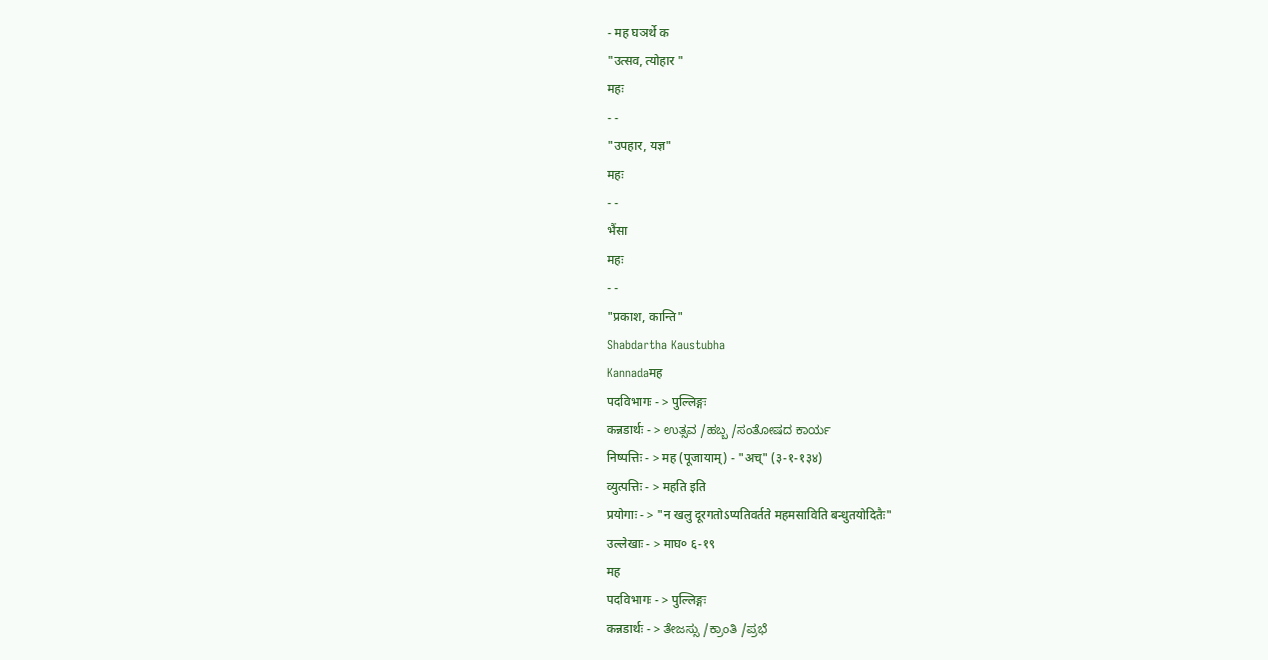- मह घञर्थे क
"उत्सव, त्योहार "
महः
- -
"उपहार, यज्ञ"
महः
- -
भैंसा
महः
- -
"प्रकाश, कान्ति"
Shabdartha Kaustubha
Kannadaमह
पदविभागः - > पुल्लिङ्गः
कन्नडार्थः - > ಉತ್ಸವ /ಹಬ್ಬ /ಸಂತೋಷದ ಕಾರ್ಯ
निष्पत्तिः - > मह (पूजायाम्) - "अच्" (३-१-१३४)
व्युत्पत्तिः - > महति इति
प्रयोगाः - > "न खलु दूरगतोऽप्यतिवर्तते महमसाविति बन्धुतयोदितैः"
उल्लेखाः - > माघ० ६-१९
मह
पदविभागः - > पुल्लिङ्गः
कन्नडार्थः - > ತೇಜಸ್ಸು /ಕ್ರಾಂತಿ /ಪ್ರಭೆ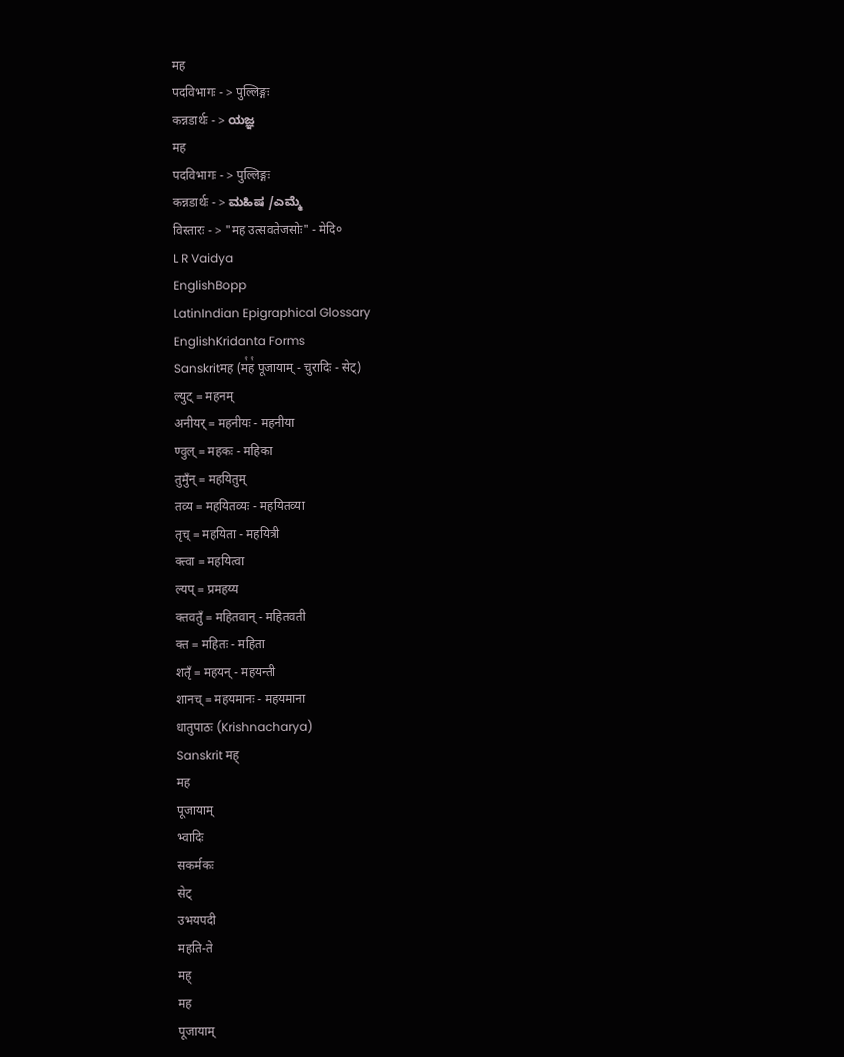मह
पदविभागः - > पुल्लिङ्गः
कन्नडार्थः - > ಯಜ್ಞ
मह
पदविभागः - > पुल्लिङ्गः
कन्नडार्थः - > ಮಹಿಷ /ಎಮ್ಮೆ
विस्तारः - > "मह उत्सवतेजसोः" - मेदि०
L R Vaidya
EnglishBopp
LatinIndian Epigraphical Glossary
EnglishKridanta Forms
Sanskritमह (म꣡ह꣡ पूजायाम् - चुरादिः - सेट्)
ल्युट् = महनम्
अनीयर् = महनीयः - महनीया
ण्वुल् = महकः - महिका
तुमुँन् = महयितुम्
तव्य = महयितव्यः - महयितव्या
तृच् = महयिता - महयित्री
क्त्वा = महयित्वा
ल्यप् = प्रमहय्य
क्तवतुँ = महितवान् - महितवती
क्त = महितः - महिता
शतृँ = महयन् - महयन्ती
शानच् = महयमानः - महयमाना
धातुपाठः (Krishnacharya)
Sanskrit मह्
मह
पूजायाम्
भ्वादिः
सकर्मकः
सेट्
उभयपदी
महति-ते
मह्
मह
पूजायाम्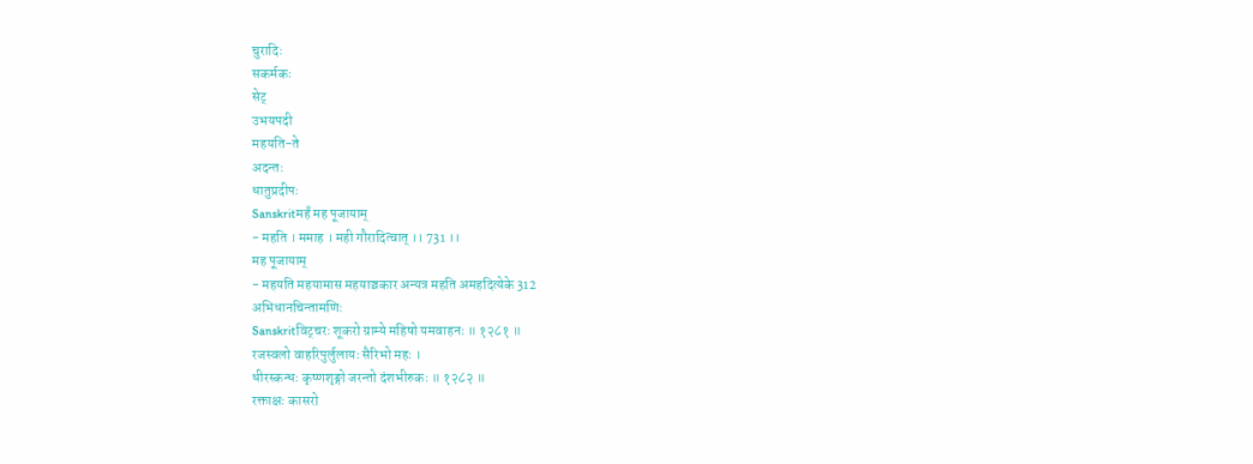चुरादिः
सकर्मकः
सेट्
उभयपदी
महयति-ते
अदन्तः
धातुप्रदीपः
Sanskritमहँ मह पूजायाम्
- महति । ममाह । मही गौरादित्वात् ।। 731 ।।
मह पूजायाम्
- महयति महयामास महयाञ्चकार अन्यत्र महति अमहदित्येके 312
अभिधानचिन्तामणिः
Sanskritविट्चरः शूकरो ग्राम्ये महिषो यमवाहनः ॥ १२८१ ॥
रजस्वलो वाहरिपुर्लुलायः सैरिभो महः ।
धीरस्कन्धः कृष्णशृङ्गो जरन्तो दंशभीरुकः ॥ १२८२ ॥
रक्ताक्षः कासरो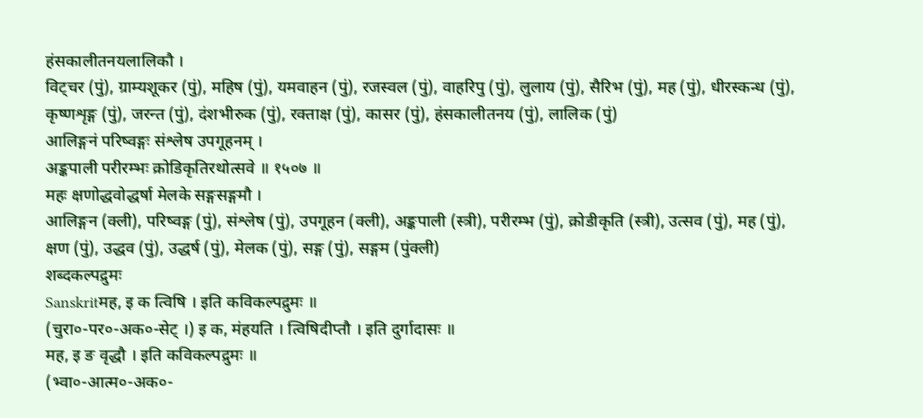हंसकालीतनयलालिकौ ।
विट्चर (पुं), ग्राम्यशूकर (पुं), महिष (पुं), यमवाहन (पुं), रजस्वल (पुं), वाहरिपु (पुं), लुलाय (पुं), सैरिभ (पुं), मह (पुं), धीरस्कन्ध (पुं), कृष्णशृङ्ग (पुं), जरन्त (पुं), दंशभीरुक (पुं), रक्ताक्ष (पुं), कासर (पुं), हंसकालीतनय (पुं), लालिक (पुं)
आलिङ्गनं परिष्वङ्गः संश्लेष उपगूहनम् ।
अङ्कपाली परीरम्भः क्रोडिकृतिरथोत्सवे ॥ १५०७ ॥
महः क्षणोद्धवोद्धर्षा मेलके सङ्गसङ्गमौ ।
आलिङ्गन (क्ली), परिष्वङ्ग (पुं), संश्लेष (पुं), उपगूहन (क्ली), अङ्कपाली (स्त्री), परीरम्भ (पुं), क्रोडीकृति (स्त्री), उत्सव (पुं), मह (पुं), क्षण (पुं), उद्धव (पुं), उद्धर्ष (पुं), मेलक (पुं), सङ्ग (पुं), सङ्गम (पुंक्ली)
शब्दकल्पद्रुमः
Sanskritमह, इ क त्विषि । इति कविकल्पद्रुमः ॥
(चुरा०-पर०-अक०-सेट् ।) इ क, मंहयति । त्विषिदीप्तौ । इति दुर्गादासः ॥
मह, इ ङ वृद्धौ । इति कविकल्पद्रुमः ॥
(भ्वा०-आत्म०-अक०-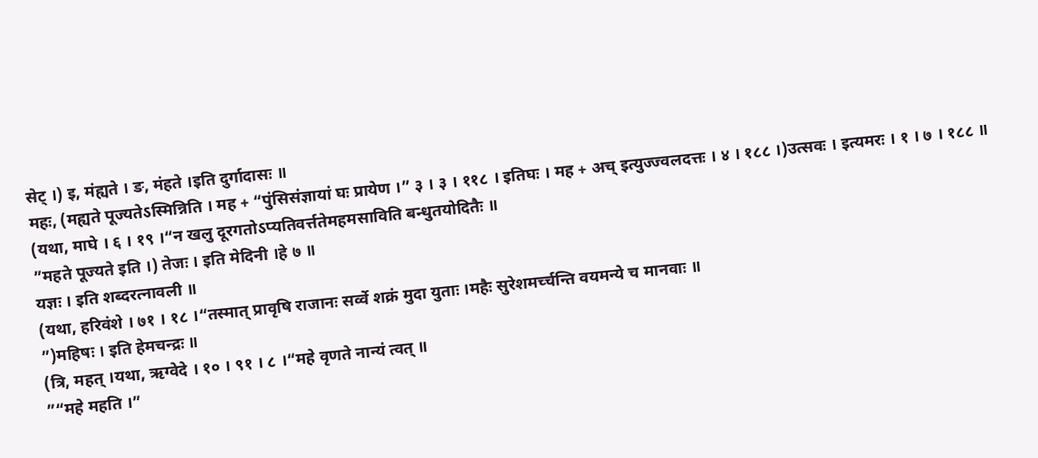सेट् ।) इ, मंह्यते । ङ, मंहते ।इति दुर्गादासः ॥
महः, (मह्यते पूज्यतेऽस्मिन्निति । मह + “पुंसिसंज्ञायां घः प्रायेण ।” ३ । ३ । ११८ । इतिघः । मह + अच् इत्युज्ज्वलदत्तः । ४ । १८८ ।)उत्सवः । इत्यमरः । १ । ७ । १८८ ॥
(यथा, माघे । ६ । १९ ।“न खलु दूरगतोऽप्यतिवर्त्ततेमहमसाविति बन्धुतयोदितैः ॥
”महते पूज्यते इति ।) तेजः । इति मेदिनी ।हे ७ ॥
यज्ञः । इति शब्दरत्नावली ॥
(यथा, हरिवंशे । ७१ । १८ ।“तस्मात् प्रावृषि राजानः सर्व्वे शक्रं मुदा युताः ।महैः सुरेशमर्च्चन्ति वयमन्ये च मानवाः ॥
”)महिषः । इति हेमचन्द्रः ॥
(त्रि, महत् ।यथा, ऋग्वेदे । १० । ९१ । ८ ।“महे वृणते नान्यं त्वत् ॥
”“महे महति ।”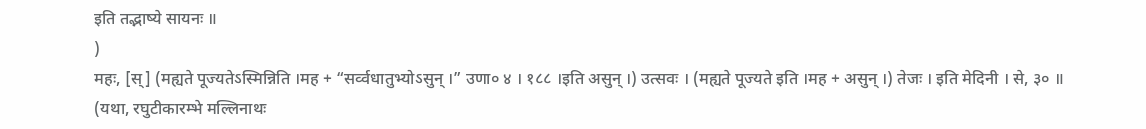इति तद्भाष्ये सायनः ॥
)
महः, [स्] (मह्यते पूज्यतेऽस्मिन्निति ।मह + “सर्व्वधातुभ्योऽसुन् ।” उणा० ४ । १८८ ।इति असुन् ।) उत्सवः । (मह्यते पूज्यते इति ।मह + असुन् ।) तेजः । इति मेदिनी । से, ३० ॥
(यथा, रघुटीकारम्भे मल्लिनाथः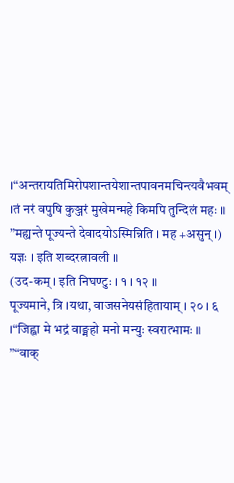।“अन्तरायतिमिरोपशान्तयेशान्तपावनमचिन्त्यवैभवम् ।तं नरं वपुषि कुञ्जरं मुखेमन्महे किमपि तुन्दिलं महः ॥
”मह्यन्ते पूज्यन्ते देवादयोऽस्मिन्निति । मह +असुन् ।) यज्ञः । इति शब्दरत्नावली ॥
(उद-कम् । इति निघण्टुः । १ । १२ ॥
पूज्यमाने, त्रि ।यथा, वाजसनेयसंहितायाम् । २० । ६ ।“जिह्वा मे भद्रं वाङ्महो मनो मन्युः स्वरात्भामः ॥
”“वाक्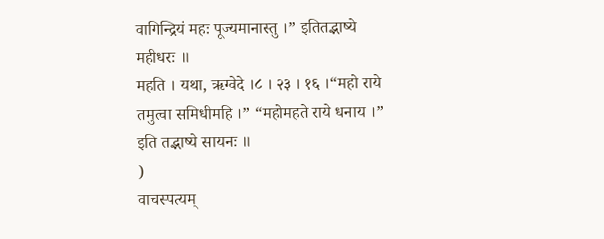वागिन्द्रियं महः पूज्यमानास्तु ।” इतितद्भाष्ये महीधरः ॥
महति । यथा, ऋग्वेदे ।८ । २३ । १६ ।“महो राये तमुत्वा समिधीमहि ।” “महोमहते राये धनाय ।” इति तद्भाष्ये सायनः ॥
)
वाचस्पत्यम्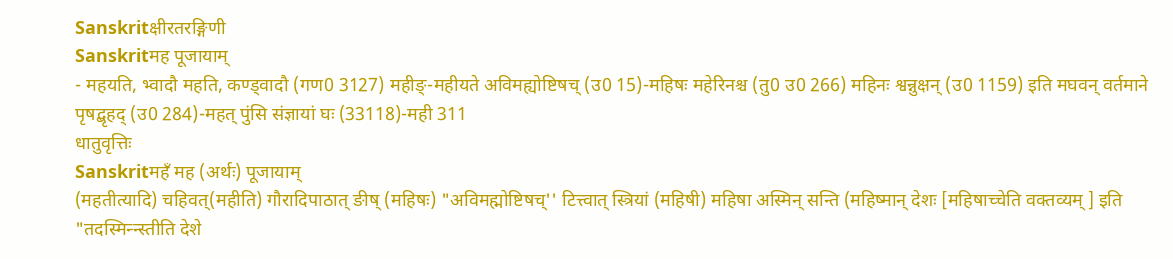Sanskritक्षीरतरङ्गिणी
Sanskritमह पूजायाम्
- महयति, भ्वादौ महति, कण्ड्वादौ (गण0 3127) महीङ्-महीयते अविमह्योष्टिषच् (उ0 15)-महिषः महेरिनश्च (तु0 उ0 266) महिनः श्वन्नुक्षन् (उ0 1159) इति मघवन् वर्तमाने पृषद्बृहद् (उ0 284)-महत् पुंसि संज्ञायां घः (33118)-मही 311
धातुवृत्तिः
Sanskritमहँ मह (अर्थः) पूजायाम्
(महतीत्यादि) चहिवत्(महीति) गौरादिपाठात् ङीष् (महिषः) "अविमह्मोष्टिषच्'' टित्त्वात् स्त्रियां (महिषी) महिषा अस्मिन् सन्ति (महिष्मान् देशः [महिषाच्चेति वक्तव्यम् ] इति "तदस्मिन्न्स्तीति देशे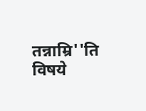तन्नाम्रि''ति विषये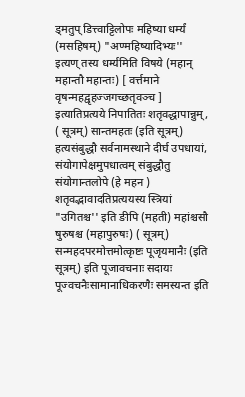ड्मतुप् डित्त्वाट्टिलोपः महिष्या धर्म्यं (मसहिषम्) "अण्महिष्यादिभ्यः'' इत्यण् तस्य धर्म्यमिति विषये (महान् महान्तौ महान्तः) [ वर्त्तमाने वृषन्महद्वृहज्जगच्छतृवञ्च ] इत्यातिप्रत्यये निपातितः शतृवद्धापान्नुम्, ( सूत्रम्) सान्तमहतः (इति सूत्रम्) हत्यसंबुद्धौ सर्वनामस्थाने दीर्घ उपधायां, संयोगापेक्षमुपधात्वम् संबुद्धौतु संयोगान्तलोपे (हे महन ) शतृवद्भावादतिप्रत्ययस्य स्त्रियां "उगितश्च'' इति ङीपि (महती) महांश्चसौ षुरुषश्च (महापुरुषः) ( सूत्रम्) सन्महदपरमोत्तमोत्कृष्टः पूजृयमानैः (इति सूत्रम्) इति पूजावचनाः सदायः पूज्वचनैःसामानाधिकरणैः समस्यन्त इति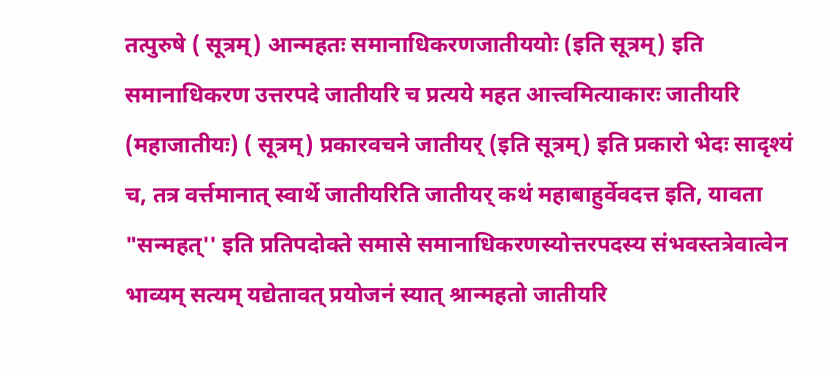तत्पुरुषे ( सूत्रम्) आन्महतः समानाधिकरणजातीययोः (इति सूत्रम्) इति समानाधिकरण उत्तरपदे जातीयरि च प्रत्यये महत आत्त्वमित्याकारः जातीयरि (महाजातीयः) ( सूत्रम्) प्रकारवचने जातीयर् (इति सूत्रम्) इति प्रकारो भेदः सादृश्यं च, तत्र वर्त्तमानात् स्वार्थे जातीयरिति जातीयर् कथं महाबाहुर्वेवदत्त इति, यावता "सन्महत्'' इति प्रतिपदोक्ते समासे समानाधिकरणस्योत्तरपदस्य संभवस्तत्रेवात्वेन भाव्यम् सत्यम् यद्येतावत् प्रयोजनं स्यात् श्रान्महतो जातीयरि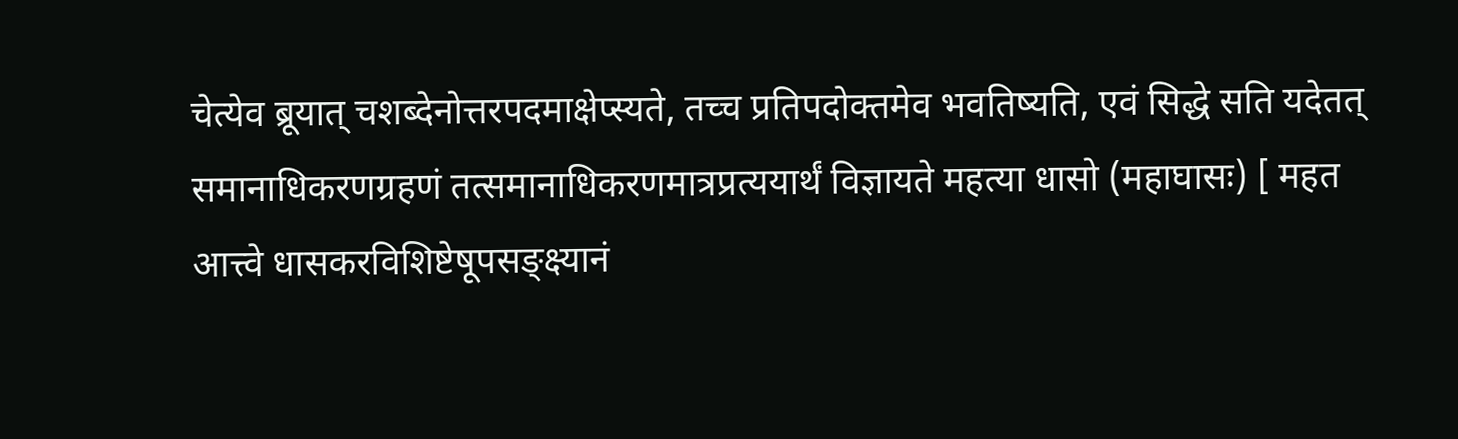चेत्येव ब्रूयात् चशब्देनोत्तरपदमाक्षेप्स्यते, तच्च प्रतिपदोक्तमेव भवतिष्यति, एवं सिद्धे सति यदेतत् समानाधिकरणग्रहणं तत्समानाधिकरणमात्रप्रत्ययार्थं विज्ञायते महत्या धासो (महाघासः) [ महत आत्त्वे धासकरविशिष्टेषूपसङ्क्ष्यानं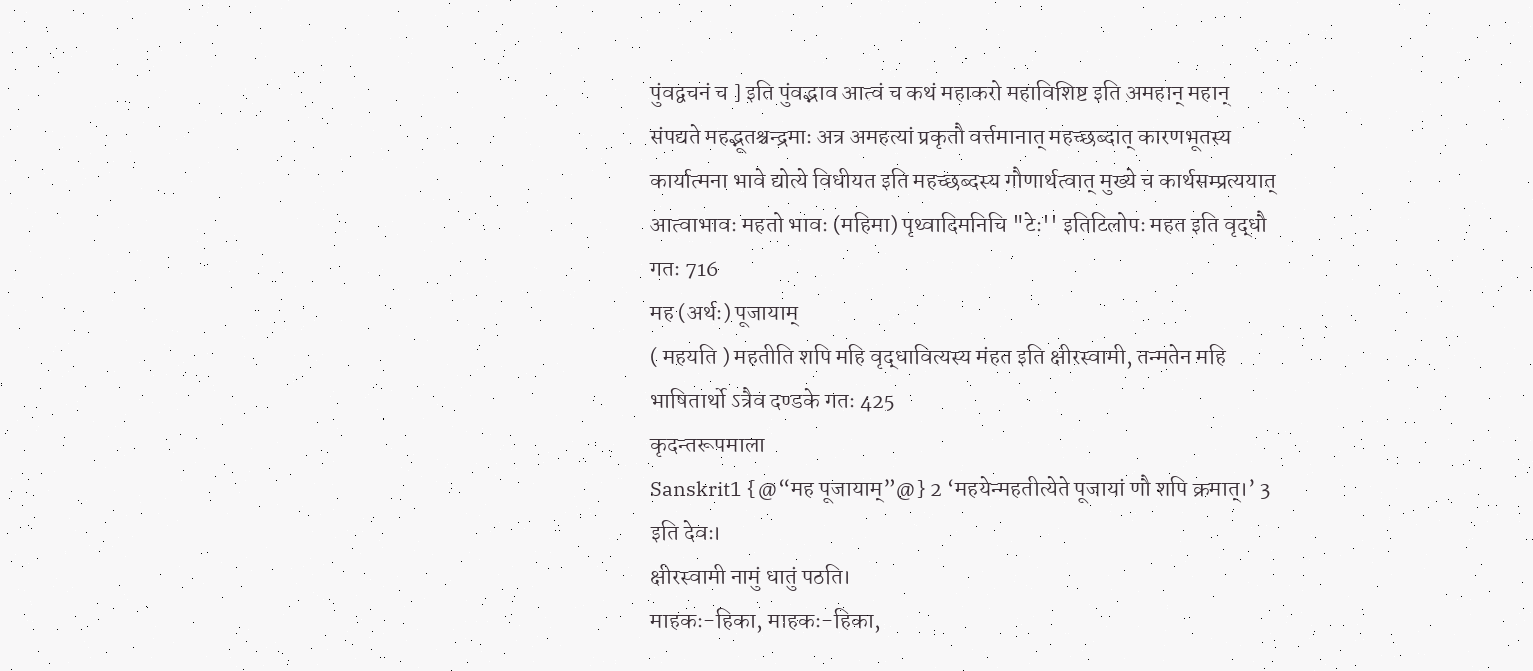पुंवद्वचनं च ] इति पुंवद्भाव आत्वं च कथं महाकरो महाविशिष्ट इति अमहान् महान् संपद्यते महद्भूतश्चन्द्रमाः अत्र अमहत्यां प्रकृतौ वर्त्तमानात् महच्छब्दात् कारणभूतस्य कार्यात्मना भावे द्योत्ये विधीयत इति महच्छब्दस्य गौणार्थत्वात् मुख्ये च कार्थसम्प्रत्ययात् आत्वाभावः महतो भावः (महिमा) पृथ्वादिमनिचि "टेः'' इतिटिलोपः महत इति वृद्धौ गतः 716
मह (अर्थः) पूजायाम्
( महयति ) महतीति शपि महि वृद्धावित्यस्य मंहत इति क्षीरस्वामी, तन्मतेन महि भाषितार्थो ऽत्रैव दण्डके गतः 425
कृदन्तरूपमाला
Sanskrit1 {@“मह पूजायाम्”@} 2 ‘महयेन्महतीत्येते पूजायां णौ शपि क्रमात्।’ 3 इति देवः।
क्षीरस्वामी नामुं धातुं पठति।
माहकः-हिका, माहकः-हिका,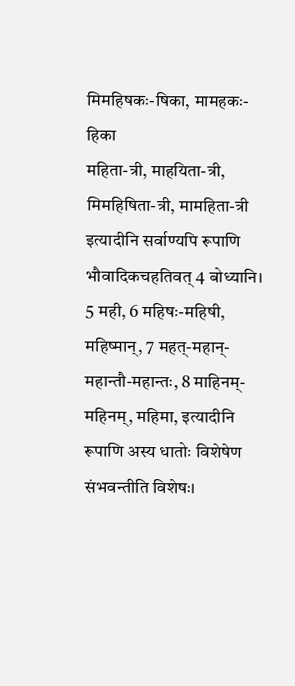मिमहिषकः-षिका, मामहकः-हिका
महिता-त्री, माहयिता-त्री, मिमहिषिता-त्री, मामहिता-त्री
इत्यादीनि सर्वाण्यपि रूपाणि भौवादिकचहतिवत् 4 बोध्यानि।
5 मही, 6 महिषः-महिषी, महिष्मान्, 7 महत्-महान्-महान्तौ-महान्तः, 8 माहिनम्-महिनम्, महिमा, इत्यादीनि रूपाणि अस्य धातोः विशेषेण संभवन्तीति विशेषः।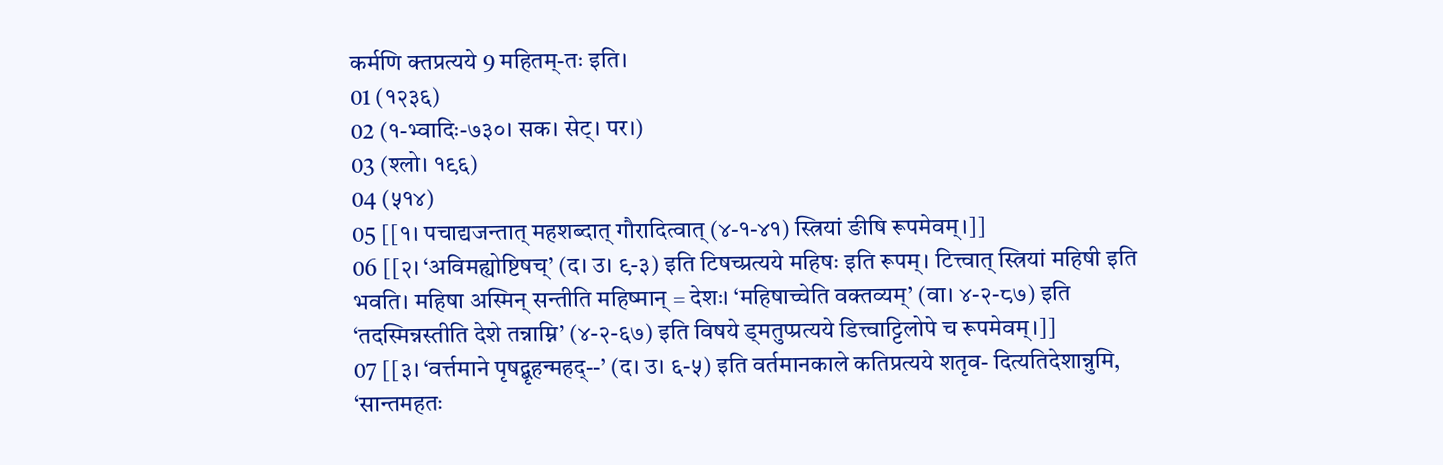कर्मणि क्तप्रत्यये 9 महितम्-तः इति।
01 (१२३६)
02 (१-भ्वादिः-७३०। सक। सेट्। पर।)
03 (श्लो। १९६)
04 (५१४)
05 [[१। पचाद्यजन्तात् महशब्दात् गौरादित्वात् (४-१-४१) स्त्रियां ङीषि रूपमेवम्।]]
06 [[२। ‘अविमह्योष्टिषच्’ (द। उ। ९-३) इति टिषच्प्रत्यये महिषः इति रूपम्। टित्त्वात् स्त्रियां महिषी इति भवति। महिषा अस्मिन् सन्तीति महिष्मान् = देशः। ‘महिषाच्चेति वक्तव्यम्’ (वा। ४-२-८७) इति ‘तदस्मिन्नस्तीति देशे तन्नाम्नि’ (४-२-६७) इति विषये ड्मतुप्प्रत्यये डित्त्वाट्टिलोपे च रूपमेवम्।]]
07 [[३। ‘वर्त्तमाने पृषद्बृहन्महद्--’ (द। उ। ६-५) इति वर्तमानकाले कतिप्रत्यये शतृव- दित्यतिदेशान्नुमि, ‘सान्तमहतः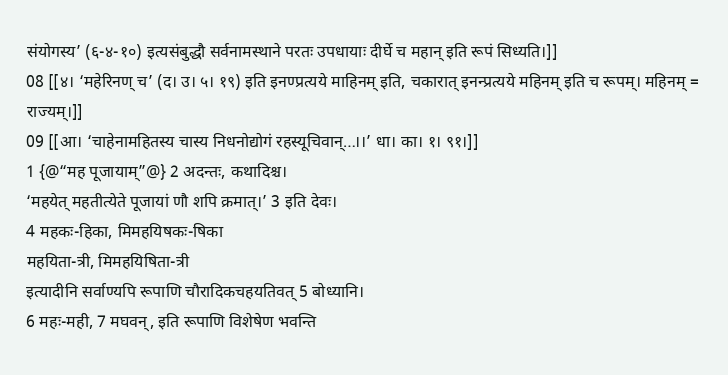संयोगस्य’ (६-४-१०) इत्यसंबुद्धौ सर्वनामस्थाने परतः उपधायाः दीर्घे च महान् इति रूपं सिध्यति।]]
08 [[४। ‘महेरिनण् च’ (द। उ। ५। १९) इति इनण्प्रत्यये माहिनम् इति, चकारात् इनन्प्रत्यये महिनम् इति च रूपम्। महिनम् = राज्यम्।]]
09 [[आ। ‘चाहेनामहितस्य चास्य निधनोद्योगं रहस्यूचिवान्…।।’ धा। का। १। ९१।]]
1 {@“मह पूजायाम्”@} 2 अदन्तः, कथादिश्च।
‘महयेत् महतीत्येते पूजायां णौ शपि क्रमात्।’ 3 इति देवः।
4 महकः-हिका, मिमहयिषकः-षिका
महयिता-त्री, मिमहयिषिता-त्री
इत्यादीनि सर्वाण्यपि रूपाणि चौरादिकचहयतिवत् 5 बोध्यानि।
6 महः-मही, 7 मघवन्, इति रूपाणि विशेषेण भवन्ति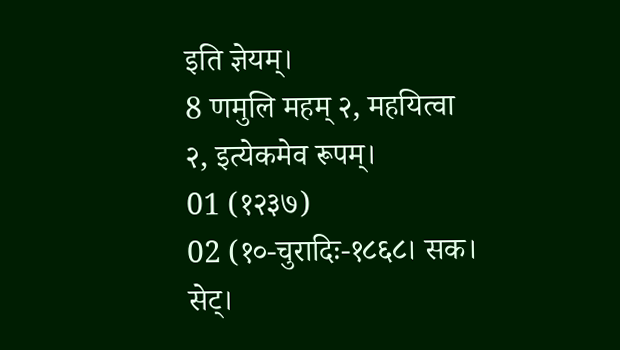इति ज्ञेयम्।
8 णमुलि महम् २, महयित्वा २, इत्येकमेव रूपम्।
01 (१२३७)
02 (१०-चुरादिः-१८६८। सक। सेट्।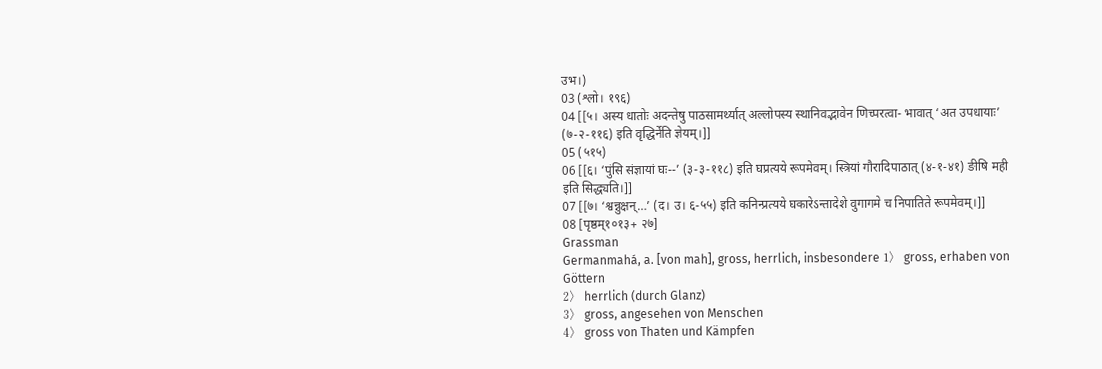उभ।)
03 (श्लो। १९६)
04 [[५। अस्य धातोः अदन्तेषु पाठसामर्थ्यात् अल्लोपस्य स्थानिवद्भावेन णिच्परत्वा- भावात् ‘अत उपधायाः’ (७-२-११६) इति वृद्धिर्नेति ज्ञेयम्।]]
05 (५१५)
06 [[६। ‘पुंसि संज्ञायां घः--’ (३-३-११८) इति घप्रत्यये रूपमेवम्। स्त्रियां गौरादिपाठात् (४-१-४१) ङीषि मही इति सिद्ध्यति।]]
07 [[७। ‘श्वन्नुक्षन्…’ (द। उ। ६-५५) इति कनिन्प्रत्यये घकारेऽन्तादेशे वुगागमे च निपातिते रूपमेवम्।]]
08 [पृष्ठम्१०१३+ २७]
Grassman
Germanmahá, a. [von mah], gross, herrlich, insbesondere 1〉 gross, erhaben von Göttern
2〉 herrlich (durch Glanz)
3〉 gross, angesehen von Menschen
4〉 gross von Thaten und Kämpfen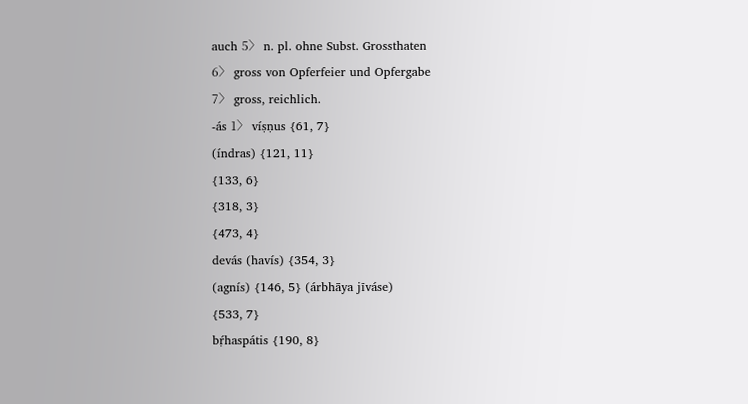auch 5〉 n. pl. ohne Subst. Grossthaten
6〉 gross von Opferfeier und Opfergabe
7〉 gross, reichlich.
-ás 1〉 víṣṇus {61, 7}
(índras) {121, 11}
{133, 6}
{318, 3}
{473, 4}
devás (havís) {354, 3}
(agnís) {146, 5} (árbhāya jīváse)
{533, 7}
bṛ́haspátis {190, 8}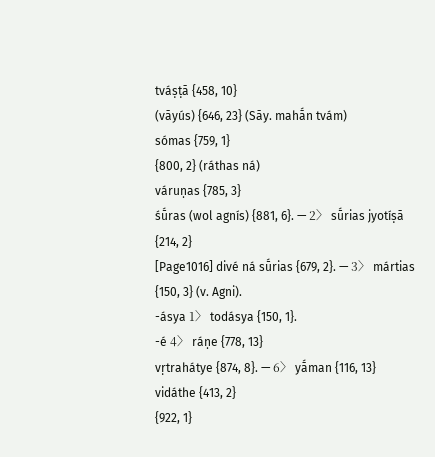tváṣṭā {458, 10}
(vāyús) {646, 23} (Sāy. mahā́n tvám)
sómas {759, 1}
{800, 2} (ráthas ná)
váruṇas {785, 3}
śū́ras (wol agnís) {881, 6}. — 2〉 sū́rias jyotíṣā {214, 2}
[Page1016] divé ná sū́rias {679, 2}. — 3〉 mártias {150, 3} (v. Agni).
-ásya 1〉 todásya {150, 1}.
-é 4〉 ráṇe {778, 13}
vṛtrahátye {874, 8}. — 6〉 yā́man {116, 13}
vidáthe {413, 2}
{922, 1}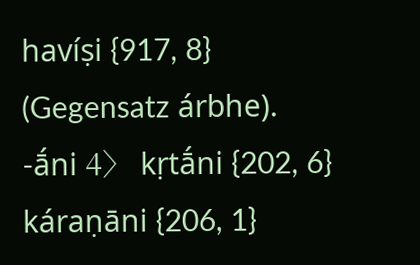havíṣi {917, 8} (Gegensatz árbhe).
-ā́ni 4〉 kṛtā́ni {202, 6}
káraṇāni {206, 1}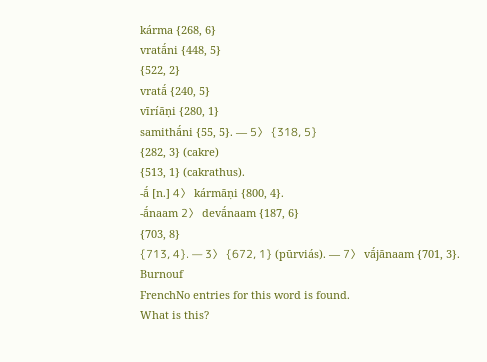kárma {268, 6}
vratā́ni {448, 5}
{522, 2}
vratā́ {240, 5}
vīríāṇi {280, 1}
samithā́ni {55, 5}. — 5〉 {318, 5}
{282, 3} (cakre)
{513, 1} (cakrathus).
-ā́ [n.] 4〉 kármāṇi {800, 4}.
-ā́naam 2〉 devā́naam {187, 6}
{703, 8}
{713, 4}. — 3〉 {672, 1} (pūrviás). — 7〉 vā́jānaam {701, 3}.
Burnouf
FrenchNo entries for this word is found.
What is this?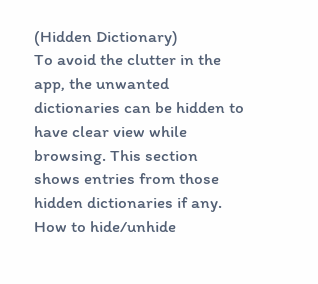(Hidden Dictionary)
To avoid the clutter in the app, the unwanted dictionaries can be hidden to have clear view while browsing. This section shows entries from those hidden dictionaries if any.
How to hide/unhide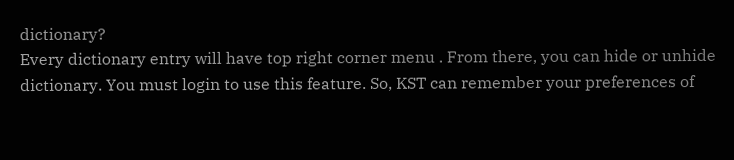dictionary?
Every dictionary entry will have top right corner menu . From there, you can hide or unhide dictionary. You must login to use this feature. So, KST can remember your preferences of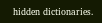hidden dictionaries.